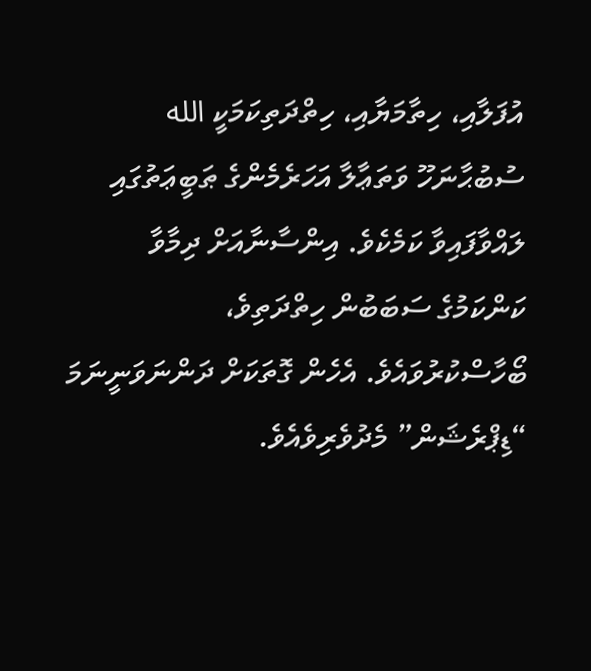އުފަލާއި، ހިތާމަޔާއި، ހިތްދަތިކަމަކީ الله ސުބުޙާނަހޫ ވަތަޢާލާ އަހަރެމެންގެ ޠަބީޢަތުގައި ލައްވާފައިވާ ކަމެކެވެ. އިންސާނާއަށް ދިމާވާ ކަންކަމުގެ ސަބަބުން ހިތްދަތިވެ، ބޯހާސްކުރުވައެވެ. އެހެން ގޮތަކަށް ދަންނަވަނީނަމަ “ޑިޕްރެޝަން” މެދުވެރިވެއެވެ.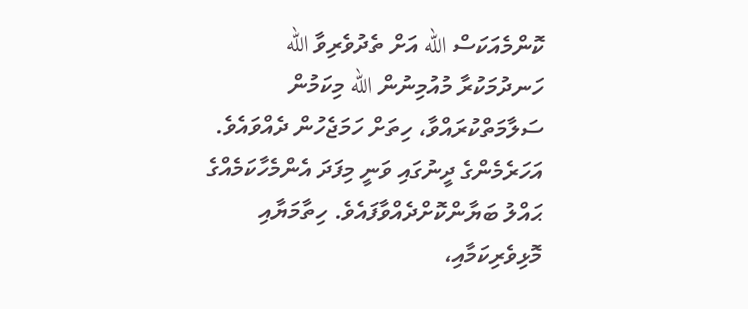ކޮންމެއަކަސް الله އަށް ތެދުވެރިވާ الله ހަނދުމަކުރާ މުއުމިނުން الله މިކަމުން ސަލާމަތްކުރައްވާ، ހިތަށް ހަމަޖެހުން ދެއްވައެވެ. އަހަރެމެންގެ ދީނުގައި ވަނީ މިފަދަ އެންމެހާކަމެއްގެ ޙައްލު ބަޔާންކޮށްދެއްވާފައެވެ. ހިތާމަޔާއި މޮޅިވެރިކަމާއި،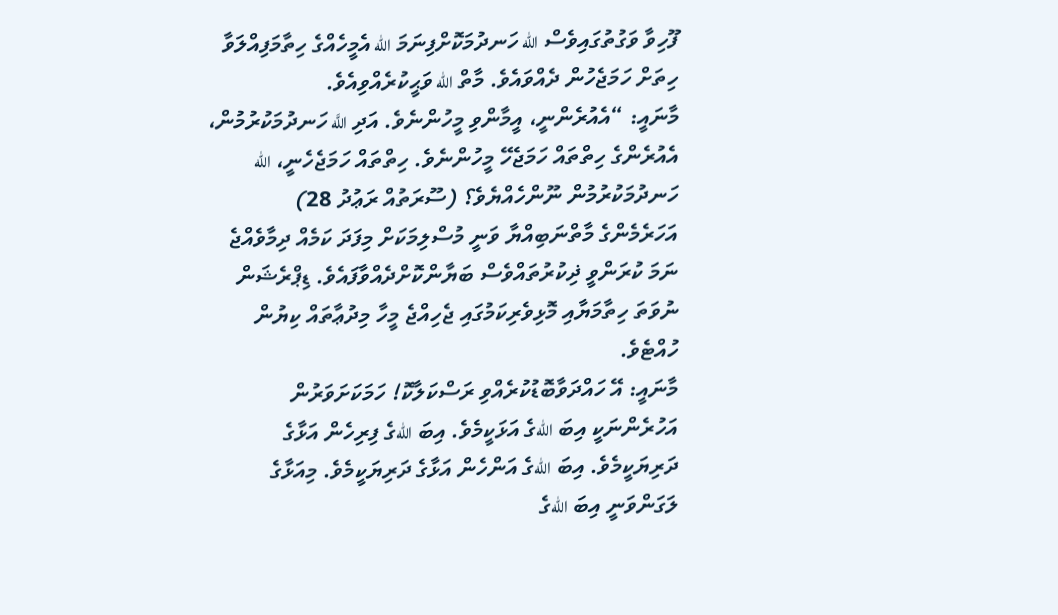ފޫހިވާ ވަގުތުގައިވެސް الله ހަނދުމަކޮށްފިނަމަ الله އެމީހެއްގެ ހިތާމަފިއްލަވާ ހިތަށް ހަމަޖެހުން ދެއްވައެވެ. މާތް الله ވަޙީކުރެއްވިއެވެ.
މާނައީ: “އެއުރެންނީ، އީމާންވި މީހުންނެވެ. އަދި اللَّه ހަނދުމަކުރުމުން، އެއުރެންގެ ހިތްތައް ހަމަޖެހޭ މީހުންނެވެ. ހިތްތައް ހަމަޖެހެނީ، اللّه ހަނދުމަކުރުމުން ނޫންހެއްޔެވެ؟ (ސޫރަތުއް ރަޢުދު 28)
އަހަރެމެންގެ މާތްނަބިއްޔާ ވަނީ މުސްލިމަކަށް މިފަދަ ކަމެއް ދިމާވެއްޖެ ނަމަ ކުރަންވީ ޛިކުރުތައްވެސް ބަޔާންކޮށްދެއްވާފައެވެ. ޑިޕްރެޝަން ނުވަތަ ހިތާމަޔާއި މޮޅިވެރިކަމުގައި ޖެހިއްޖެ މީހާ މިދުޢާތައް ކިޔުން ހުއްޓެވެ.
މާނައީ: އޭ ހައްދަވާބޮޑުކުރެއްވި ރަސްކަލާކޮ! ހަމަކަށަވަރުން އަހުރެންނަކީ އިބަ اللهގެ އަޅަކީމެވެ. އިބަ اللهގެ ފިރިހެން އަޅާގެ ދަރިޔަކީމެވެ. އިބަ اللهގެ އަންހެން އަޅާގެ ދަރިޔަކީމެވެ. މިއަޅާގެ ލަގަންވަނީ އިބަ اللهގެ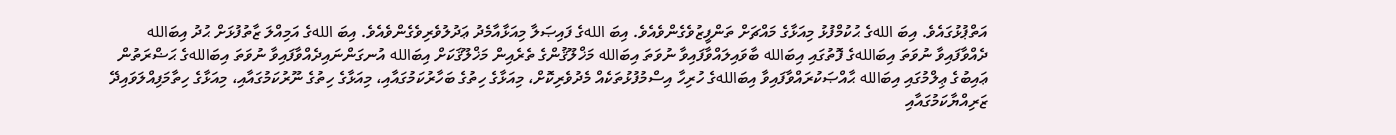އަތްޕުޅުގައެވެ. އިބަ اللهގެ ޙުކުމްފުޅު މިއަޅާގެ މައްޗަށް ތަންފީޒުވެގެންވެއެވެ. އިބަ اللهގެ ފައިޞަލާ މިއަޅާއާމެދު ޢަދުލުވެރިވެގެންވެއެވެ. އިބަ اللهގެ އަމިއްލަ ޒާތުފުޅަށް ޙުދު އިބަالله ދެއްވާފައިވާ ނުވަތަ އިބަاللهގެ ފޮތުގައި އިބަالله ބާވައިލައްވާފައިވާ ނުވަތަ އިބަالله މަޚްލޫޤުންގެ ތެރެއިން މަޚްލޫޤަކަށް އިބަالله އުނގަންނައިދެއްވާފައިވާ ނުވަތަ އިބަاللهގެ ޙަޟްރަތުން ޢައިބުގެ ޢިލްމުގައި އިބަالله ޙާއްޞަކުރައްވާފައިވާ އިބަاللهގެ ހުރިހާ އިސްމުފުޅުތަކެއް މެދުވެރިކޮށް، މިއަޅާގެ ހިތުގެ ބަހާރުކަމުގައާއި، މިއަޅާގެ ހިތުގެ ނޫރުކަމުގައާއި، މިއަޅާގެ ހިތާމަފިއްލަވައިދޭ ޒަރިއްޔާކަމުގައާއި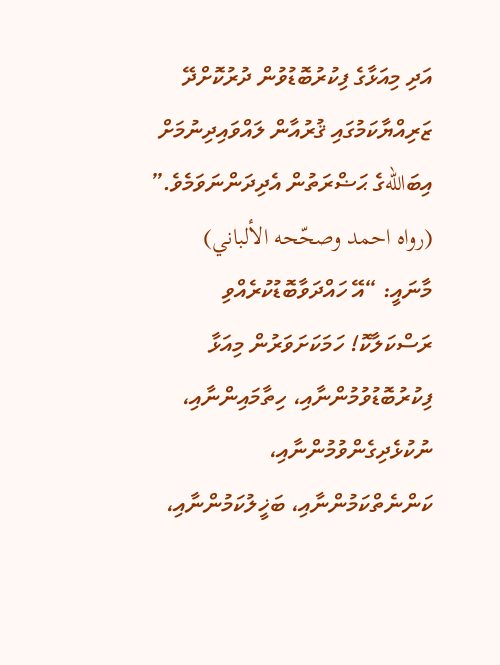އަދި މިއަޅާގެ ފިކުރުބޮޑުވުން ދުރުކޮށްދޭ ޒަރިއްޔާކަމުގައި ޤުރުއާން ލައްވައިދިނުމަށް އިބަاللهގެ ޙަޟްރަތުން އެދިދަންނަވަމެވެ.” (رواه احمد وصحّحه الألباني)
މާނައީ: “އޭ ހައްދަވާބޮޑުކުރެއްވި ރަސްކަލާކޮ! ހަމަކަށަވަރުން މިއަޅާ ފިކުރުބޮޑުވުމުންނާއި، ހިތާމައިންނާއި، ނުކުޅެދިގެންވުމުންނާއި، ކަންނެތްކަމުންނާއި، ބަޚީލުކަމުންނާއި،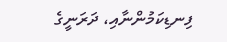ފިނޑިކަމުންނާއި، ދަރަނީގެ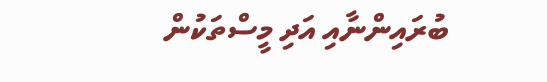ބުރައިންނާއި އަދި މީސްތަކުން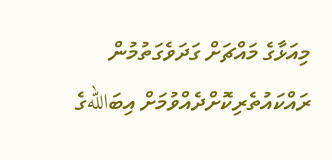މިއަޅާގެ މައްޗަށް ގަދަވެގަތުމުން ރައްކައުތެރިކޮށްދެއްވުމަށް އިބަاللهގެ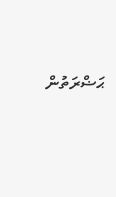ޙަޟްރަތުން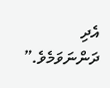އެދި ދަންނަވަމެވެ.”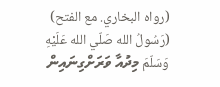(رواه البخاري. مع الفتح)
(رَسُولُ الله صَلّي الله عَلَيْهِ وَسَلّمَ މިދުއާ ވަރަށްގިނައިން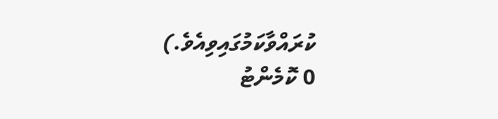ކުރައްވާކަމުގައިވިއެވެ.)
0 ކޮމެންޓު